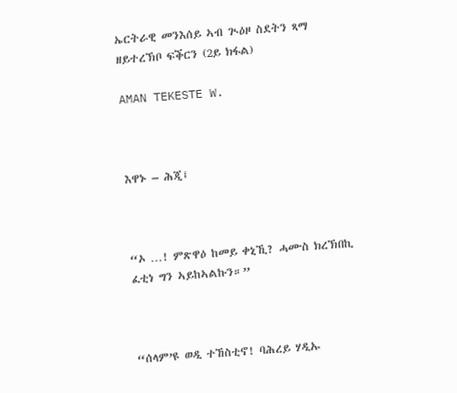ኤርትራዊ መንእሰይ ኣብ ጒዕዞ ስደትን ጻማ ዘይተረኽቦ ፍቕርን (2ይ ክፋል)

AMAN TEKESTE W.



እዋኑ – ሕጂ፤



“ኦ …! ምጽዋዕ ከመይ ቀኒኺ? ሓሙስ ክረኽበኪ ፈቲነ ግን ኣይከኣልኩን።”



“ሰላም’ዩ ወዲ ተኸስቲኖ! ባሕረይ ሃዲኡ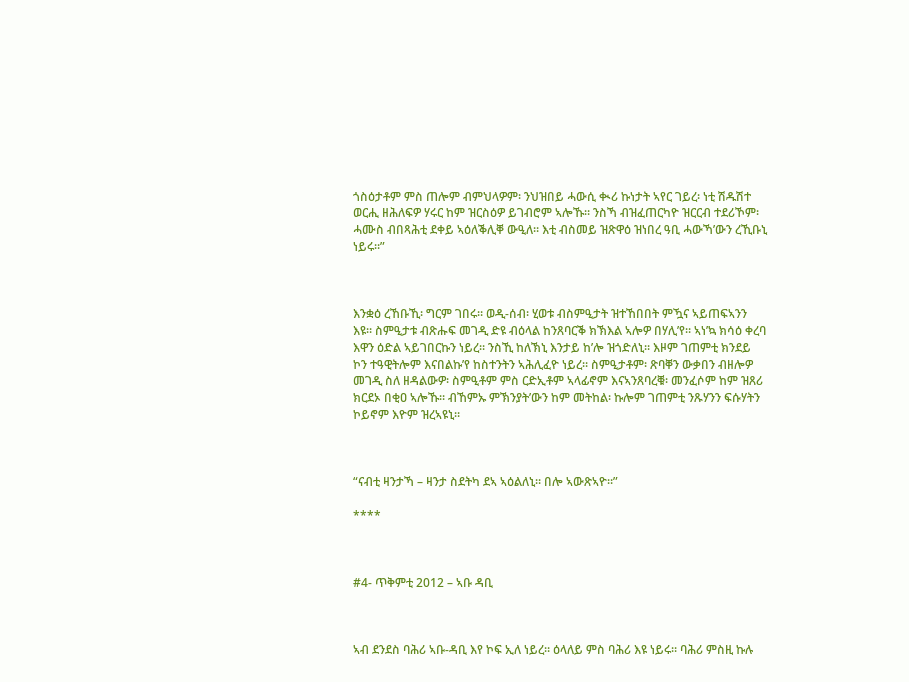ጎስዕታቶም ምስ ጠሎም ብምህላዎም፡ ንህዝበይ ሓውሲ ቊሪ ኩነታት ኣየር ገይረ፡ ነቲ ሽዱሽተ ወርሒ ዘሕለፍዎ ሃሩር ከም ዝርስዕዎ ይገብሮም ኣሎኹ። ንስኻ ብዝፈጠርካዮ ዝርርብ ተደሪኾም፡ ሓሙስ ብበጻሕቲ ደቀይ ኣዕለቕሊቐ ውዒለ። እቲ ብስመይ ዝጽዋዕ ዝነበረ ዓቢ ሓውኻ’ውን ረኺቡኒ ነይሩ።”



እንቋዕ ረኸቡኺ፡ ግርም ገበሩ። ወዲ-ሰብ፡ ሂወቱ ብስምዒታት ዝተኸበበት ምዃና ኣይጠፍኣንን እዩ። ስምዒታቱ ብጽሑፍ መገዲ ድዩ ብዕላል ከንጸባርቕ ክኽእል ኣሎዎ በሃሊ’የ። ኣነ’ኳ ክሳዕ ቀረባ እዋን ዕድል ኣይገበርኩን ነይረ። ንስኺ ከለኽኒ እንታይ ከ’ሎ ዝጎድለኒ። እዞም ገጠምቲ ክንደይ ኮን ተዓዊትሎም እናበልኩ’የ ከስተንትን ኣሕሊፈዮ ነይረ። ስምዒታቶም፡ ጽባቐን ውቃበን ብዘሎዎ መገዲ ስለ ዘዳልውዎ፡ ስምዒቶም ምስ ርድኢቶም ኣላፊኖም እናኣንጸባረቑ፡ መንፈሶም ከም ዝጸሪ ክርደኦ በቂዐ ኣሎኹ። ብኸምኡ ምኽንያት’ውን ከም መትከል፡ ኩሎም ገጠምቲ ንጹሃንን ፍሱሃትን ኮይኖም እዮም ዝረኣዩኒ።



“ናብቲ ዛንታኻ – ዛንታ ስደትካ ደኣ ኣዕልለኒ። በሎ ኣውጽኣዮ።”

****



#4- ጥቅምቲ 2012 – ኣቡ ዳቢ



ኣብ ደንደስ ባሕሪ ኣቡ-ዳቢ እየ ኮፍ ኢለ ነይረ። ዕላለይ ምስ ባሕሪ እዩ ነይሩ። ባሕሪ ምስዚ ኩሉ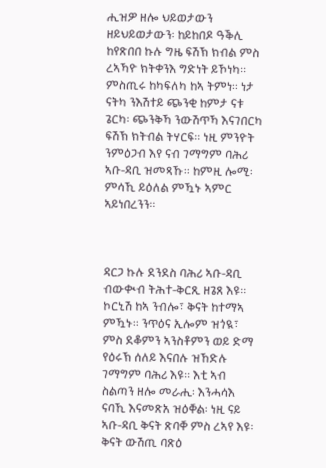ሒዝዎ ዘሎ ህይወታውን ዘይህይወታውን፡ ከይከበዶ ዓቕሊ ከየጽበበ ኩሉ ግዜ ፍሽኽ ክብል ምስ ረኣኻዮ ክትቀንእ ግድነት ይኾነካ። ምስጢሩ ከካፍለካ ከኣ ትምነ። ነታ ናትካ ንእሽተይ ጭንቂ ከምታ ናቱ ጌርካ፡ ጭንቅኻ ንውሽጥኻ እናገበርካ ፍሽኽ ክትብል ትሃርፍ። ነዚ ምንዮት ንምዕጋብ እየ ናብ ገማግም ባሕሪ ኣቡ-ዳቢ ዝመጻኹ። ከምዚ ሎሚ፡ ምሳኺ ይዕለል ምዃኑ ኣምር ኣይነበረንን።



ዳርጋ ኩሉ ደንደስ ባሕሪ ኣቡ-ዳቢ ብውቊብ ትሕተ-ቅርጺ ዘጌጸ እዩ። ኮርኒሽ ከኣ ንብሎ፣ ቅናት ከተማኣ ምዃኑ። ንጥዕና ኢሎም ዝጎዪ፣ ምስ ደቆምን ኣንስቶምን ወይ ድማ የዕሩኽ ሰለይ እናበሉ ዝኸድሉ ገማግም ባሕሪ እዩ። እቲ ኣብ ስልጣን ዘሎ መራሒ፡ እንሓሳእ ናባኺ እናመጽአ ዝዕቐል፡ ነዚ ናይ ኣቡ-ዳቢ ቅናት ጽባቐ ምስ ረኣየ እዩ፡ ቅናት ውሽጢ ባጽዕ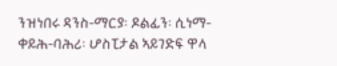ንዝነበሩ ዳንስ-ማርያ፡ ዶልፊን፡ ሲነማ-ቀይሕ-ባሕሪ፡ ሆስፒታል ኣይገድፍ ዋላ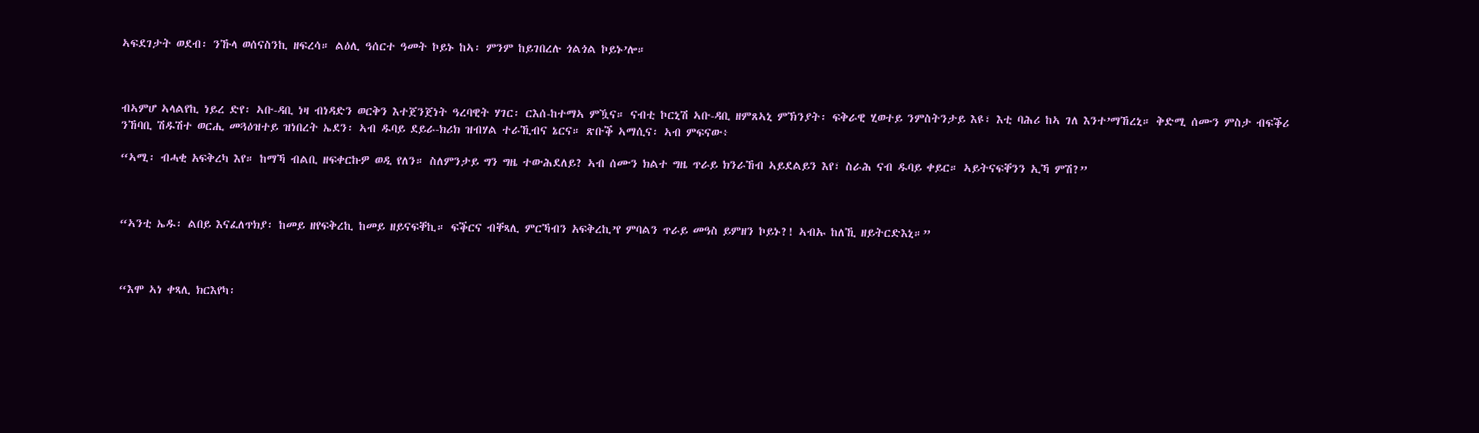ኣፍደገታት ወደብ፡ ንኹላ ወሰናስንኪ ዘፍረሳ። ልዕሊ ዓሰርተ ዓመት ኮይኑ ከኣ፡ ምንም ከይገበረሉ ጎልጎል ኮይኑ’ሎ።



ብኣምሆ ኣላልየኪ ነይረ ድየ፡ ኣቡ-ዳቢ ነዛ ብነዳድን ወርቅን እተጀንጀነት ዓረባዊት ሃገር፡ ርእሰ-ከተማኣ ምዃና። ናብቲ ኮርኒሽ ኣቡ-ዳቢ ዘምጸኣኒ ምኽንያት፡ ፍቅራዊ ሂወተይ ንምስትንታይ እዩ፣ እቲ ባሕሪ ከኣ ገለ እንተ’ማኸረኒ። ቅድሚ ሰሙን ምስታ ብፍቕሪ ንኸባቢ ሽዱሽተ ወርሒ መጓዕዝተይ ዝነበረት ኤደን፡ ኣብ ዱባይ ደይራ-ክሪክ ዝብሃል ተራኺብና ኔርና። ጽቡቕ ኣማሲና፡ ኣብ ምፍናው፥

“ኣሚ፡ ብሓቂ አፍቅረካ እየ። ከማኻ ብልቢ ዘፍቀርኩዎ ወዲ የለን። ስለምንታይ ግን ግዜ ተውሕደለይ? ኣብ ሰሙን ክልተ ግዜ ጥራይ ክንራኸብ ኣይደልይን እየ፣ ስራሕ ናብ ዱባይ ቀይር። ኣይትናፍቐንን ኢኻ ምሽ?”



“ኣንቲ ኤዱ፡ ልበይ እናፈለጥክያ፡ ከመይ ዘየፍቅረኪ ከመይ ዘይናፍቐኪ። ፍቕርና ብቐጻሊ ምርኻብን አፍቅረኪ’የ ምባልን ጥራይ መዓስ ይምዘን ኮይኑ?! ኣብኡ ከለኺ ዘይትርድእኒ።”



“እሞ ኣነ ቀጻሊ ክርእየካ፡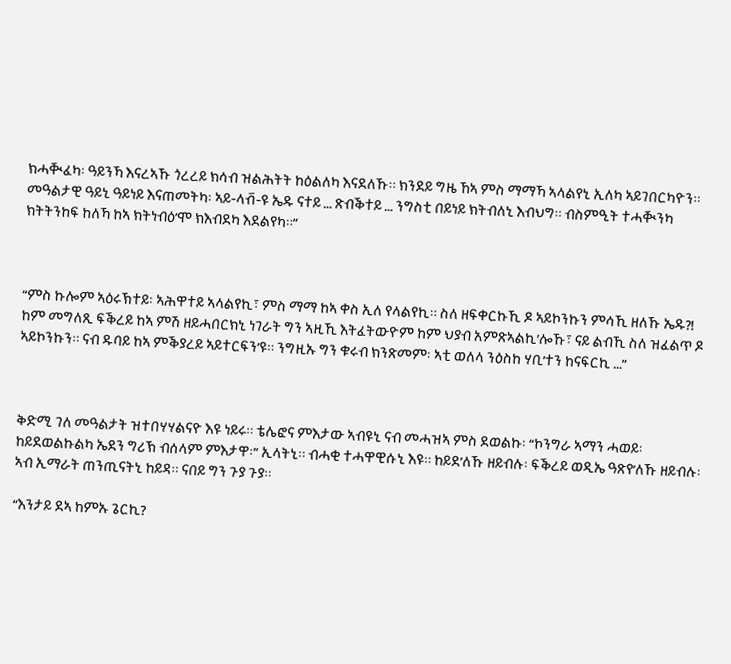ክሓቚፈካ፡ ዓይንኻ እናረኣኹ ጎረረይ ክሳብ ዝልሕትት ከዕልለካ እናደለኹ። ክንደይ ግዜ ኸኣ ምስ ማማኻ ኣላልየኒ ኢለካ ኣይገበርካዮን። መዓልታዊ ዓይኒ ዓይነይ እናጠመትካ፡ ኣይ-ላቭ-ዩ ኤዱ ናተይ … ጽብቕተይ … ንግስቲ በይነይ ክትብለኒ እብህግ። ብስምዒት ተሓቚንካ ክትትንከፍ ከለኻ ከኣ ክትነብዕ’ሞ ክእብደካ እደልየካ።”



“ምስ ኩሎም ኣዕሩኽተይ፡ ኣሕዋተይ ኣላልየኪ፣ ምስ ማማ ከኣ ቀስ ኢለ የላልየኪ። ስለ ዘፍቀርኩኺ ዶ ኣይኮንኩን ምሳኺ ዘለኹ ኤዱ?! ከም መግለጺ ፍቕረይ ከኣ ምሽ ዘይሓበርክኒ ነገራት ግን ኣዚኺ እትፈትውዮም ከም ህያብ አምጽኣልኪ’ሎኹ፣ ናይ ልብኺ ስለ ዝፈልጥ ዶ ኣይኮንኩን። ናብ ዱባይ ከኣ ምቕያረይ ኣይተርፍን’ዩ። ንግዚኡ ግን ቁሩብ ክንጽመም፡ ኣቲ ወለላ ንዕስከ ሃቢ’ተን ከናፍርኪ …”



ቅድሚ ገለ መዓልታት ዝተበሃሃልናዮ እዩ ነይሩ። ቴሌፎና ምእታው ኣብዩኒ ናብ መሓዝኣ ምስ ደወልኩ፡ “ኮንግራ ኣማን ሓወይ፡ ከይደወልኩልካ ኤደን ግሪኽ ብሰላም ምእታዋ፡” ኢላትኒ። ብሓቂ ተሓዋዊሱኒ እዩ። ከይደ’ለኹ ዘይብሉ፡ ፍቕረይ ወዲኤ ዓጽየ’ለኹ ዘይብሉ፡ ኣብ ኢማራት ጠንጢናትኒ ከይዳ። ናበይ ግን ጉያ ጉያ።

“እንታይ ደኣ ከምኡ ጌርኪ?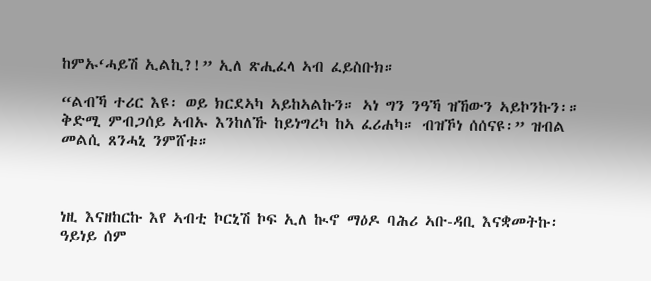ከምኡ‘ሓይሽ ኢልኪ?!” ኢለ ጽሒፈላ ኣብ ፈይስቡክ።

“ልብኻ ተሪር እዩ፡ ወይ ክርደኣካ ኣይከኣልኩን። ኣነ ግን ንዓኻ ዝኸውን ኣይኮንኩን፡። ቅድሚ ምብጋሰይ ኣብኡ እንከለኹ ከይነግረካ ከኣ ፈሪሐካ። ብዝኾነ ሰሰናዩ፡” ዝብል መልሲ ጸንሓኒ ንምሸቱ።



ነዚ እናዘከርኩ እየ ኣብቲ ኮርኒሽ ኮፍ ኢለ ኲኖ ማዕዶ ባሕሪ ኣቡ-ዳቢ እናቋመትኩ፡ ዓይነይ ሰም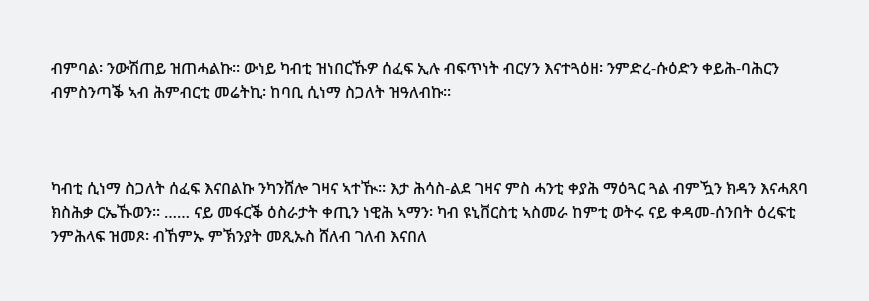ብምባል፡ ንውሽጠይ ዝጠሓልኩ። ውነይ ካብቲ ዝነበርኹዎ ሰፈፍ ኢሉ ብፍጥነት ብርሃን እናተጓዕዘ፡ ንምድረ-ሱዕድን ቀይሕ-ባሕርን ብምስንጣቕ ኣብ ሕምብርቲ መሬትኪ፡ ከባቢ ሲነማ ስጋለት ዝዓለብኩ።



ካብቲ ሲነማ ስጋለት ሰፈፍ እናበልኩ ንካንሸሎ ገዛና ኣተዂ። እታ ሕሳስ-ልደ ገዛና ምስ ሓንቲ ቀያሕ ማዕጓር ጓል ብምዃን ክዳን እናሓጸባ ክስሕቃ ርኤኹወን። …… ናይ መፋርቕ ዕስራታት ቀጢን ነዊሕ ኣማን፡ ካብ ዩኒቨርስቲ ኣስመራ ከምቲ ወትሩ ናይ ቀዳመ-ሰንበት ዕረፍቲ ንምሕላፍ ዝመጾ፡ ብኸምኡ ምኽንያት መጺኡስ ሸለብ ገለብ እናበለ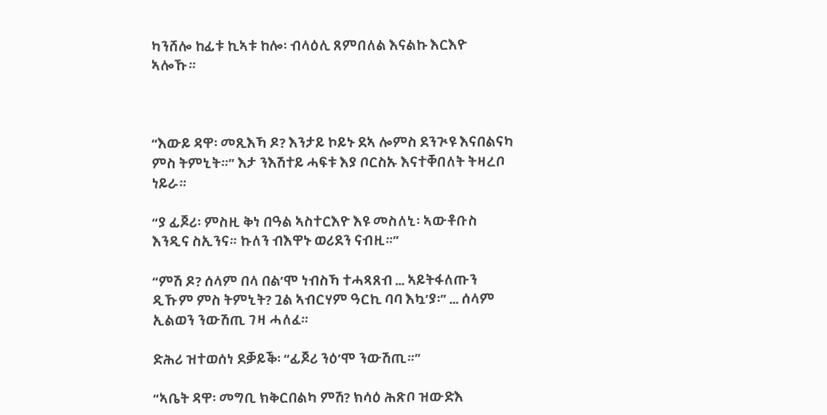ካንሸሎ ከፊቱ ኪኣቱ ከሎ፡ ብላዕሊ ጸምበለል እናልኩ እርእዮ ኣሎኹ።



“እውይ ዳዋ፡ መጺእኻ ዶ? እንታይ ኮይኑ ደኣ ሎምስ ደንጒዩ እናበልናካ ምስ ትምኒት።” እታ ንእሽተይ ሓፍቱ እያ ቦርስኡ እናተቐበለት ትዛረቦ ነይራ።

“ያ ፊጆሪ፡ ምስዚ ቅነ በዓል ኣስተርእዮ እዩ መስለኒ፡ ኣውቶቡስ እንዲና ስኢንና። ኩለን ብእዋኑ ወሪደን ናብዚ።”

“ምሽ ዶ? ሰላም በላ በል’ሞ ነብስኻ ተሓጻጸብ … ኣይትፋለጡን ዲኹም ምስ ትምኒት? ጓል ኣብርሃም ዓርኪ ባባ እኳ’ያ፡” … ሰላም ኢልወን ንውሽጢ ገዛ ሓለፈ።

ድሕሪ ዝተወሰነ ደቓይቕ፡ “ፊጆሪ ንዕ’ሞ ንውሽጢ።”

“ኣቤት ዳዋ፡ መግቢ ክቅርበልካ ምሽ? ክሳዕ ሕጽቦ ዝውድእ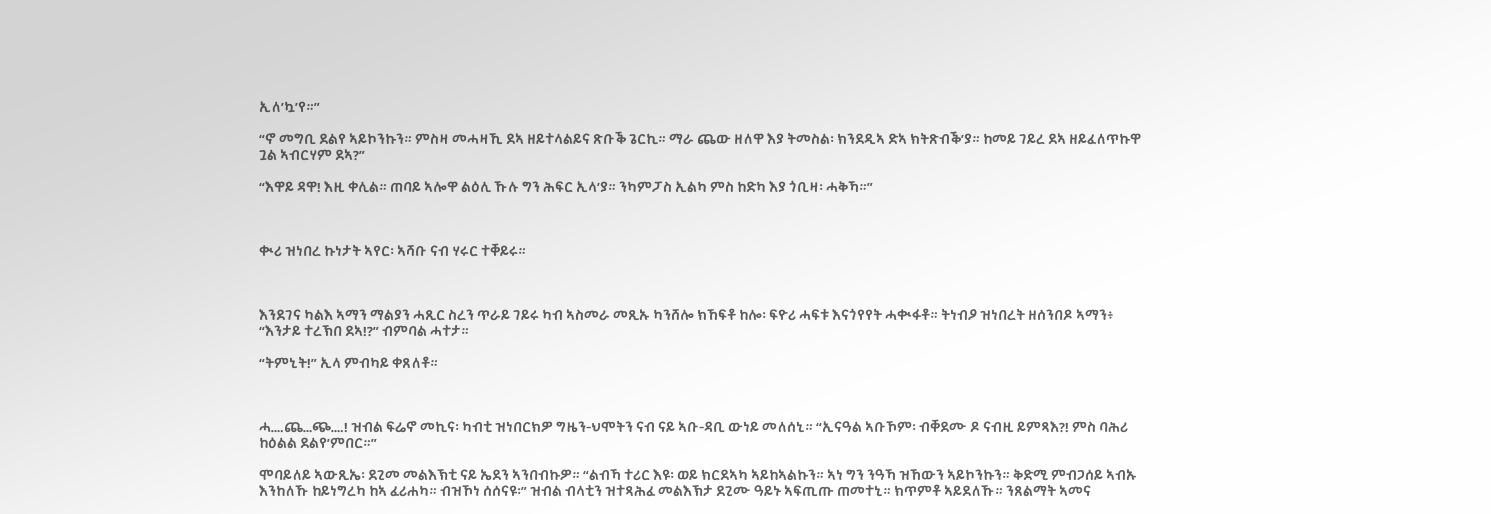ኢለ’ኳ’የ።”

“ኖ መግቢ ደልየ ኣይኮንኩን። ምስዛ መሓዛኺ ደኣ ዘይተላልይና ጽቡቕ ጌርኪ። ማራ ጨው ዘለዋ እያ ትመስል፡ ክንደዲኣ ድኣ ክትጽብቕ’ያ። ከመይ ገይረ ደኣ ዘይፈለጥኩዋ ጓል ኣብርሃም ደኣ?”

“እዋይ ዳዋ! እዚ ቀሊል። ጠባይ ኣሎዋ ልዕሊ ኹሉ ግን ሕፍር ኢላ’ያ። ንካምፓስ ኢልካ ምስ ከድካ እያ ጎቢዛ፡ ሓቅኻ።”



ቊሪ ዝነበረ ኩነታት ኣየር፡ ኣሻቡ ናብ ሃሩር ተቐይሩ።



እንደገና ካልእ ኣማን ማልያን ሓጺር ስረን ጥራይ ገይሩ ካብ ኣስመራ መጺኡ ካንሸሎ ክኸፍቶ ከሎ፡ ፍዮሪ ሓፍቱ እናጎየየት ሓቊፋቶ። ትነብዖ ዝነበረት ዘሰንበዶ ኣማን፥ “እንታይ ተረኽበ ደኣ!?” ብምባል ሓተታ።

“ትምኒት!” ኢላ ምብካይ ቀጸለቶ።



ሓ….ጨ…ጭ….! ዝብል ፍሬኖ መኪና፡ ካብቲ ዝነበርክዎ ግዜን-ህሞትን ናብ ናይ ኣቡ-ዳቢ ውነይ መለሰኒ። “ኢናዓል ኣቡኾም፡ ብቐደሙ ዶ ናብዚ ይምጻእ?! ምስ ባሕሪ ከዕልል ደልየ’ምበር።”

ሞባይለይ ኣውጺኤ፡ ደጊመ መልእኽቲ ናይ ኤደን ኣንበብኩዎ። “ልብኻ ተሪር እዩ፡ ወይ ክርደኣካ ኣይከኣልኩን። ኣነ ግን ንዓኻ ዝኸውን ኣይኮንኩን። ቅድሚ ምብጋሰይ ኣብኡ እንከለኹ ከይነግረካ ከኣ ፈሪሐካ። ብዝኾነ ሰሰናዩ፡” ዝብል ብላቲን ዝተጻሕፈ መልእኽታ ደጊሙ ዓይኑ ኣፍጢጡ ጠመተኒ። ክጥምቶ ኣይደለኹ። ንጸልማት ኣመና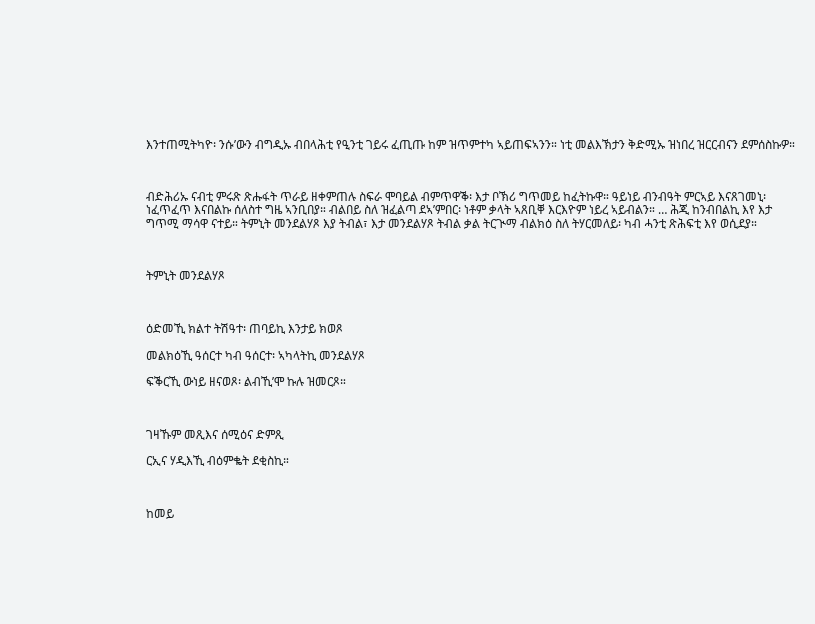እንተጠሚትካዮ፡ ንሱ’ውን ብግዲኡ ብበላሕቲ የዒንቲ ገይሩ ፈጢጡ ከም ዝጥምተካ ኣይጠፍኣንን። ነቲ መልእኽታን ቅድሚኡ ዝነበረ ዝርርብናን ደምሰስኩዎ።



ብድሕሪኡ ናብቲ ምሩጽ ጽሑፋት ጥራይ ዘቀምጠሉ ስፍራ ሞባይል ብምጥዋቕ፡ እታ ቦኽሪ ግጥመይ ከፈትኩዋ። ዓይነይ ብንብዓት ምርኣይ እናጸገመኒ፡ ነፈጥፈጥ እናበልኩ ሰለስተ ግዜ ኣንቢበያ። ብልበይ ስለ ዝፈልጣ ደኣ’ምበር፡ ነቶም ቃላት ኣጸቢቐ እርእዮም ነይረ ኣይብልን። … ሕጂ ከንብበልኪ እየ እታ ግጥሚ ማሳዋ ናተይ። ትምኒት መንደልሃጾ እያ ትብል፣ እታ መንደልሃጾ ትብል ቃል ትርጒማ ብልክዕ ስለ ትሃርመለይ፡ ካብ ሓንቲ ጽሕፍቲ እየ ወሲደያ።



ትምኒት መንደልሃጾ



ዕድመኺ ክልተ ትሽዓተ፡ ጠባይኪ እንታይ ክወጾ

መልክዕኺ ዓሰርተ ካብ ዓሰርተ፡ ኣካላትኪ መንደልሃጾ

ፍቕርኺ ውነይ ዘናወጾ፡ ልብኺ’ሞ ኩሉ ዝመርጾ።



ገዛኹም መጺእና ሰሚዕና ድምጺ

ርኢና ሃዲእኺ ብዕምቈት ደቂስኪ።



ከመይ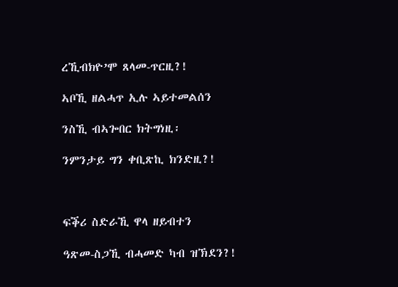ረኺብክዮ’ሞ ጸላመ-ጥርዚ?!

ኣቦኺ ዘልሓጥ ኢሉ ኣይተመልሰን

ንስኺ ብኣጐበር ክትግነዚ፡

ንምንታይ ግን ቀቢጽኪ ክንድዚ?!



ፍቕሪ ስድራኺ ዋላ ዘይብተን

ዓጽመ-ስጋኺ ብሓመድ ካብ ዝኽደን?!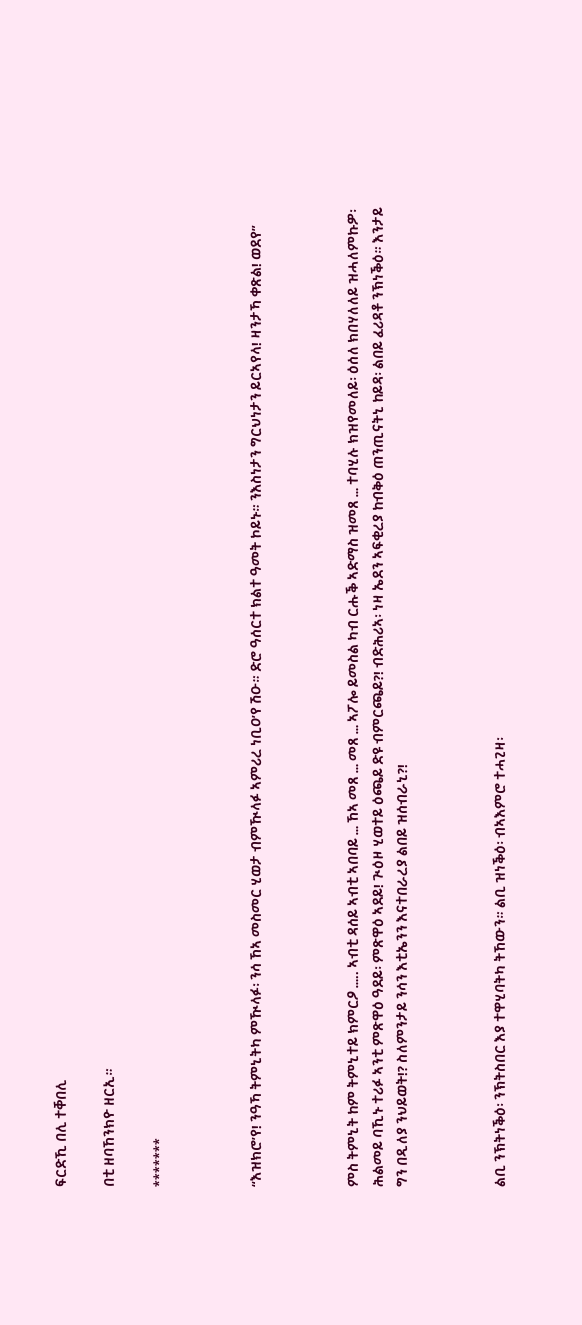ፍርድኺ በሊ ተቐበሊ

በቲ ዘባኸንክዮ ዘርኢ።

*******



“እዝክሮ’የ! ንዓኻ ትምኒትካ ምዂላፉ፡ ንሳ ኸኣ መስመር ሂወታ ብምዂላፉ ኣምሪረ ነቢዐ’የ ሽዑ። ድሮ ዓሰርተ ክልተ ዓመት ኮይኑ። ንእስነታን ግርህነታን ይርኣየላ! ዛንታኻ ቀጽል! ወደየ”



ምስ ትምኒት ከም ትምኒተይ ክምርዖ ….. ኣብቲ ዳሰይ ኣብቲ ኣበባይ … ኸኣ መጸ … መጸ … ኣፖሎ ይመስል ካብ ርሑቕ ኣድማስ ዝመጸ … ተባሂሉ ክዝየመለይ፡ ዕሰለ ክበሃለለይ ዝሓለምኩዎ፡ ሕልመይ ባኺኑ ተሪፉ ኣንቲ ምጽዋዕ ዓደይ፡ ምጽዋዕ ኣደይ! ጒዕዞ ሂወተይ ዕጫይ ድዩ ብምርጫይ?! ብድሕሪኣ፡ ነዛ ኤደን ኣፍቂረያ ከብቅዕ ጠንጢናትኒ ከይዳ፡ ልበይ ፈሪዳቶ ንኽነቕዕ። እንታይ ግን በዲለያ ንህይወት!? ስለምንታይ ንሳን እቲኤንን እናተበራረያ ልበይ ዝሰብራኒ?!



ልቢ ንኽትነቕዕ፡ ንኽትስበር እያ ተዋሂባትካ ትኸውን። ልቢ ዝነቕዕ፡ ብኣእምሮ ተሓጊዛ፡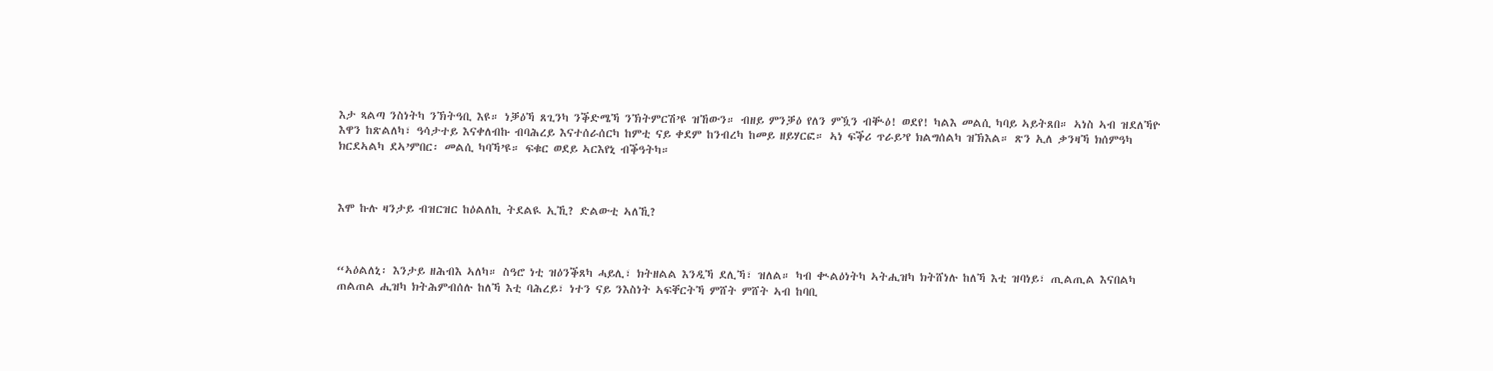እታ ጻልጣ ንስነትካ ንኽትዓቢ እዩ። ነቓዕኻ ጸጊንካ ንቕድሜኻ ንኽትምርሽ’ዩ ዝኸውን። ብዘይ ምንቓዕ የለን ምዃን ብቚዕ! ወደየ! ካልእ መልሲ ካባይ ኣይትጸበ። ኣነስ ኣብ ዝደለኻዮ እዋን ከጽልለካ፣ ዓሳታተይ እናቀለብኩ ብባሕረይ እናተሰራሰርካ ከምቲ ናይ ቀደም ከንብረካ ከመይ ዘይሃርፎ። ኣነ ፍቕሪ ጥራይ’የ ክልግሰልካ ዝኽእል። ጽን ኢለ ቃንዛኻ ክሰምዓካ ክርደኣልካ ደኣ’ምበር፡ መልሲ ካባኻ’ዩ። ፍቁር ወደይ ኣርእየኒ ብቕዓትካ።



እሞ ኩሉ ዛንታይ ብዝርዝር ከዕልለኪ ትደልዪ ኢኺ? ድልውቲ ኣለኺ?



“ኣዕልለኒ፡ እንታይ ዘሕብእ ኣለካ። ስዓሮ ነቲ ዝዕንቕጸካ ሓይሊ፣ ክትዘልል እንዲኻ ደሊኻ፣ ዝለል። ካብ ቊልዕነትካ ኣትሒዝካ ክትሸነሉ ከለኻ እቲ ዝባነይ፣ ጢልጢል እናበልካ ጠልጠል ሒዝካ ክትሕምብሰሉ ከለኻ እቲ ባሕረይ፣ ነተን ናይ ንእስነት ኣፍቐርትኻ ምሸት ምሸት ኣብ ከባቢ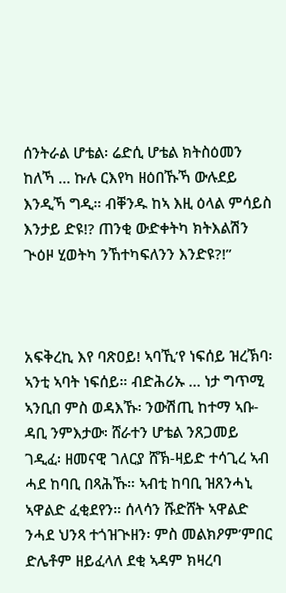ሰንትራል ሆቴል፡ ሬድሲ ሆቴል ክትስዕመን ከለኻ … ኩሉ ርእየካ ዘዕበኹኻ ውሉደይ እንዲኻ ግዲ። ብቐንዱ ከኣ እዚ ዕላል ምሳይስ እንታይ ድዩ!? ጠንቂ ውድቀትካ ክትእልሽን ጒዕዞ ሂወትካ ንኸተካፍለንን እንድዩ?!”



አፍቅረኪ እየ ባጽዐይ! ኣባኺ’የ ነፍሰይ ዝረኽባ፡ ኣንቲ ኣባት ነፍሰይ። ብድሕሪኡ … ነታ ግጥሚ ኣንቢበ ምስ ወዳእኹ፡ ንውሽጢ ከተማ ኣቡ-ዳቢ ንምእታው፡ ሸራተን ሆቴል ንጸጋመይ ገዲፈ፡ ዘመናዊ ገለርያ ሸኽ-ዛይድ ተሳጊረ ኣብ ሓደ ከባቢ በጻሕኹ። ኣብቲ ከባቢ ዝጸንሓኒ ኣዋልድ ፈቂደየን። ሰላሳን ሹድሸት ኣዋልድ ንሓደ ህንጻ ተጎዝጒዘን፡ ምስ መልክዖም’ምበር ድሌቶም ዘይፈላለ ደቂ ኣዳም ክዛረባ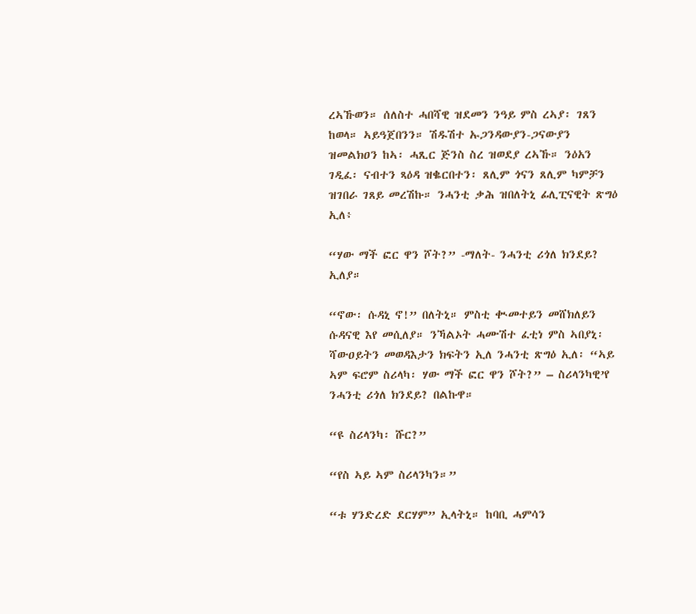ረኣኹወን። ሰለስተ ሓበሻዊ ዝደመን ንዓይ ምስ ረኣያ፡ ገጸን ከወላ። ኣይዓጀበንን። ሽዱሽተ ኡጋንዳውያን-ጋናውያን ዝመልክዐን ከኣ፡ ሓጺር ጅንስ ስረ ዝወደያ ረኣኹ። ንዕአን ገዲፈ፡ ናብተን ጻዕዳ ዝቈርበተን፡ ጸሊም ጎናን ጸሊም ካምቻን ዝገበራ ገጸይ መረሽኩ። ንሓንቲ ቃሕ ዝበለትኒ ፊሊፒናዊት ጽግዕ ኢለ፥

“ሃው ማች ፎር ዋን ሾት?” -ማለት- ንሓንቲ ሪጎለ ክንደይ? ኢለያ።

“ኖው፡ ሱዳኒ ኖ!” በለትኒ። ምስቲ ቊመተይን መሸክለይን ሱዳናዊ እየ መሲለያ። ንኻልኦት ሓሙሽተ ፈቲነ ምስ ኣበያኒ፡ ሻውዐይትን መወዳእታን ክፍትን ኢለ ንሓንቲ ጽግዕ ኢለ፡ “ኣይ ኣም ፍሮም ስሪላካ፡ ሃው ማች ፎር ዋን ሾት?” – ስሪላንካዊ’የ ንሓንቲ ሪጎለ ክንደይ? በልኩዋ።

“ዩ ስሪላንካ፡ ሹር?”

“የስ ኣይ ኣም ስሪላንካን።”

“ቱ ሃንድረድ ደርሃም” ኢላትኒ። ከባቢ ሓምሳን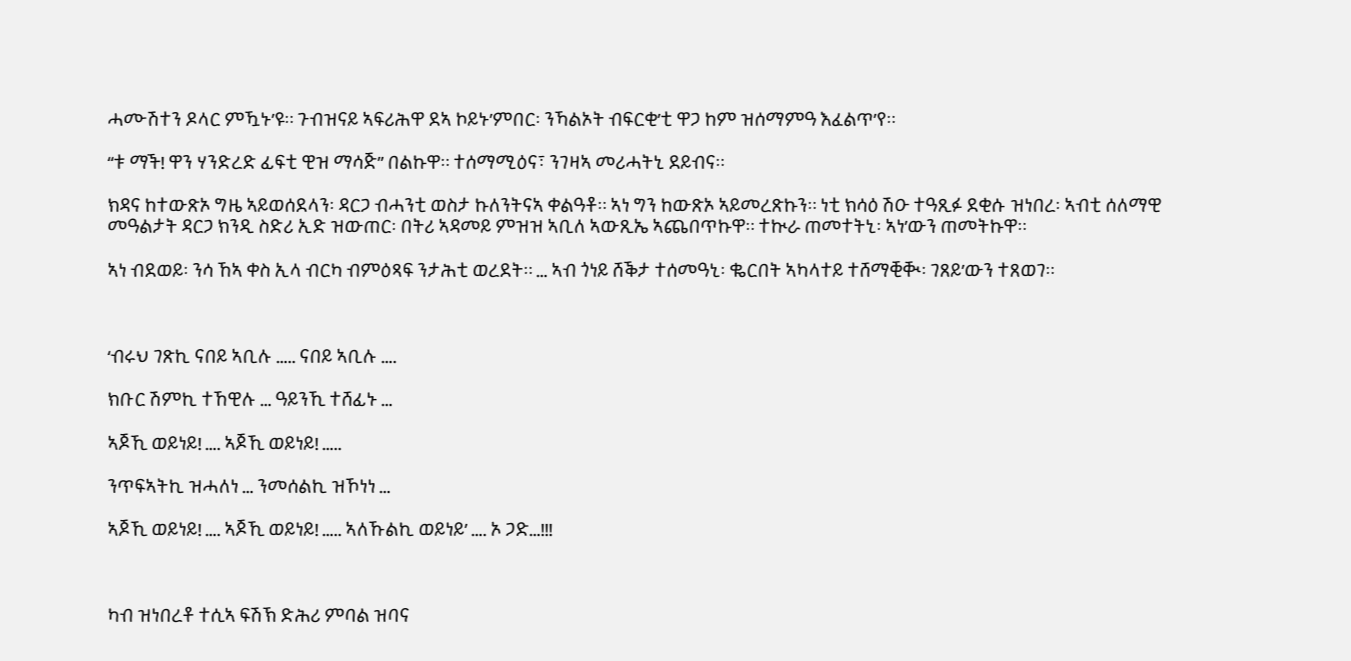ሓሙሽተን ዶላር ምዃኑ’ዩ። ጉብዝናይ ኣፍሪሕዋ ደኣ ኮይኑ’ምበር፡ ንኻልኦት ብፍርቂ’ቲ ዋጋ ከም ዝሰማምዓ እፈልጥ’የ።

“ቱ ማች! ዋን ሃንድረድ ፊፍቲ ዊዝ ማሳጅ” በልኩዋ። ተሰማሚዕና፣ ንገዛኣ መሪሓትኒ ደይብና።

ክዳና ከተውጽኦ ግዜ ኣይወሰደላን፡ ዳርጋ ብሓንቲ ወስታ ኩለንትናኣ ቀልዓቶ። ኣነ ግን ከውጽኦ ኣይመረጽኩን። ነቲ ክሳዕ ሽዑ ተዓጺፉ ደቂሱ ዝነበረ፡ ኣብቲ ሰለማዊ መዓልታት ዳርጋ ክንዲ ስድሪ ኢድ ዝውጠር፡ በትሪ ኣዳመይ ምዝዝ ኣቢለ ኣውጺኤ ኣጨበጥኩዋ። ተኲራ ጠመተትኒ፡ ኣነ’ውን ጠመትኩዋ።

ኣነ ብደወይ፡ ንሳ ኸኣ ቀስ ኢላ ብርካ ብምዕጻፍ ንታሕቲ ወረደት። … ኣብ ጎነይ ሸቕታ ተሰመዓኒ፡ ቈርበት ኣካላተይ ተሸማቒቚ፡ ገጸይ’ውን ተጸወገ።



‘ብሩህ ገጽኪ ናበይ ኣቢሉ ….. ናበይ ኣቢሉ ….

ክቡር ሽምኪ ተኸዊሉ … ዓይንኺ ተሸፊኑ …

ኣጆኺ ወይነይ! …. ኣጆኺ ወይነይ! …..

ንጥፍኣትኪ ዝሓለነ … ንመሰልኪ ዝኾነነ …

ኣጆኺ ወይነይ! …. ኣጆኺ ወይነይ! ….. ኣለኹልኪ ወይነይ’ …. ኦ ጋድ…!!!



ካብ ዝነበረቶ ተሲኣ ፍሽኽ ድሕሪ ምባል ዝባና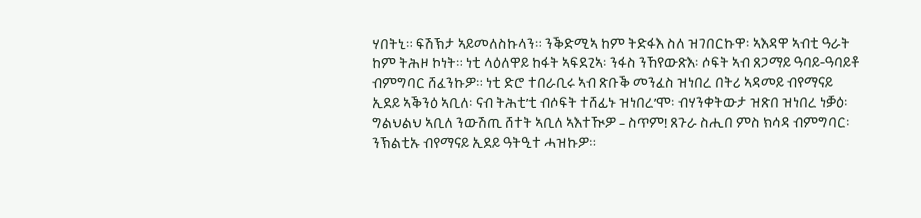ሃበትኒ። ፍሽኽታ ኣይመለስኩላን። ንቕድሚኣ ከም ትድፋእ ስለ ዝገበርኩዋ፡ ኣእዳዋ ኣብቲ ዓራት ከም ትሕዞ ኮነት። ነቲ ላዕለዋይ ከፋት ኣፍደጊኣ፡ ንፋስ ንኸየውጽእ፡ ሶፍት ኣብ ጸጋማይ ዓባይ-ዓባይቶ ብምግባር ሸፈንኩዎ። ነቲ ድሮ ተበራቢሩ ኣብ ጽቡቕ መንፈስ ዝነበረ በትሪ ኣዳመይ ብየማናይ ኢደይ ኣቕንዕ ኣቢለ፡ ናብ ትሕቲ’ቲ ብሶፍት ተሸፊኑ ዝነበረ’ሞ፡ ብሃንቀትውታ ዝጽበ ዝነበረ ነቓዕ፡ ግልህልህ ኣቢለ ንውሽጢ ሸተት ኣቢለ ኣእተዂዎ – ስጥም! ጸጉራ ስሒበ ምስ ክሳዳ ብምግባር፡ ንኽልቲኡ ብየማናይ ኢደይ ዓትዒተ ሓዝኩዎ።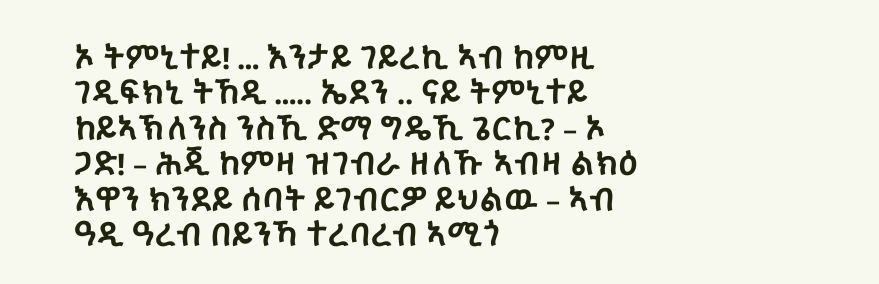ኦ ትምኒተይ! … እንታይ ገይረኪ ኣብ ከምዚ ገዲፍክኒ ትኸዲ ….. ኤደን .. ናይ ትምኒተይ ከይኣኽለንስ ንስኺ ድማ ግዴኺ ጌርኪ? – ኦ ጋድ! – ሕጂ ከምዛ ዝገብራ ዘለኹ ኣብዛ ልክዕ እዋን ክንደይ ሰባት ይገብርዎ ይህልዉ – ኣብ ዓዲ ዓረብ በይንኻ ተረባረብ ኣሚጎ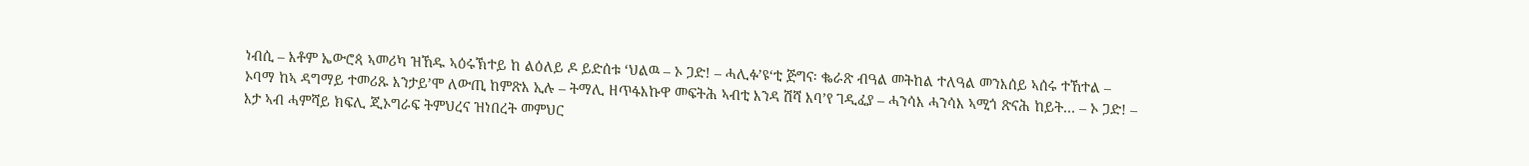ነብሲ – እቶም ኤውሮጳ ኣመሪካ ዝኸዱ ኣዕሩኽተይ ከ ልዕለይ ዶ ይድሰቱ ‘ህልዉ – ኦ ጋድ! – ሓሊፉ’ዩ‘ቲ ጅግና፡ ቈራጽ ብዓል መትከል ተለዓል መንእሰይ ኣሰሩ ተኸተል – ኦባማ ከኣ ዳግማይ ተመሪጹ እንታይ’ሞ ለውጢ ከምጽእ ኢሉ – ትማሊ ዘጥፋእኩዋ መፍትሕ ኣብቲ እንዳ ሽሻ እባ’የ ገዲፈያ – ሓንሳእ ሓንሳእ ኣሚጎ ጽናሕ ከይት… – ኦ ጋድ! – እታ ኣብ ሓምሻይ ክፍሊ ጂኦግራፍ ትምህረና ዝነበረት መምህር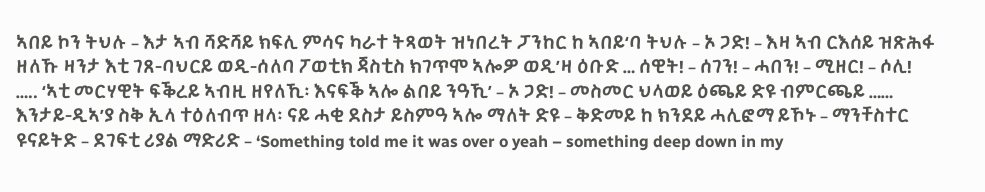ኣበይ ኮን ትህሉ – እታ ኣብ ሻድሻይ ክፍሊ ምሳና ካራተ ትጻወት ዝነበረት ፓንከር ከ ኣበይ‘ባ ትህሉ – ኦ ጋድ! – እዛ ኣብ ርእሰይ ዝጽሕፋ ዘለኹ ዛንታ እቲ ገጸ-ባህርይ ወዲ-ሰለባ ፖወቲክ ጃስቲስ ክገጥሞ ኣሎዎ ወዲ’ዛ ዕቡድ … ሰዊት! – ሰገን! – ሓበን! – ሚዘር! – ሶሊ! ….. ‘ኣቲ መርሃዊት ፍቕረይ ኣብዚ ዘየለኺ፡ እናፍቕ ኣሎ ልበይ ንዓኺ’ – ኦ ጋድ! – መስመር ህላወይ ዕጫይ ድዩ ብምርጫይ …… እንታይ-ዲኣ’ያ ስቅ ኢላ ተዕለብጥ ዘላ፡ ናይ ሓቂ ደስታ ይስምዓ ኣሎ ማለት ድዩ – ቅድመይ ከ ክንደይ ሓሊፎማ ይኾኑ – ማንቸስተር ዩናይትድ – ደገፍቲ ሪያል ማድሪድ – ‘Something told me it was over o yeah – something deep down in my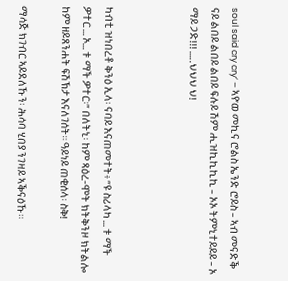soul said cry cry’ – ኣየ’ወ መኪና ሮልስ ኤንድ ሮይስ – ኣብ መናድቕ ናይ ልበይ ልበይ ልበይ ፍሉይ ሽም ሒዝኪኪኪኪ – ኦኦ ትምኒተይይይ – ኦ ማይ ጋድ!!! …..ህህህ ህ!



ካብቲ ዝነበረቶ ቅንዕ ኢላ፡ ናባይ እናጠመተት፥ “ዩ ስሪላካ … ቱ ማች ዎተር … ኦ… ቱ ማች ዎተር፡” በለትኒ፡ ከም ጻዕረ-ሞት ክትቅንዞ ክትልሎ ከም ዘይጸንሐት ፍሽኽታ እናለገሰት። ዓይነይ ጠቂሰላ፡ ስቅ!

ማሳጅ ክገብር ኣይደለኹን፡ ሕሳባ ሂበያ ንገዛይ ኣቕናዕኹ።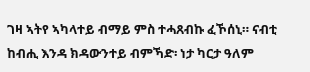ገዛ ኣትየ ኣካላተይ ብማይ ምስ ተሓጸብኩ ፈኾሰኒ። ናብቲ ከብሒ እንዳ ክዳውንተይ ብምኻድ፡ ነታ ካርታ ዓለም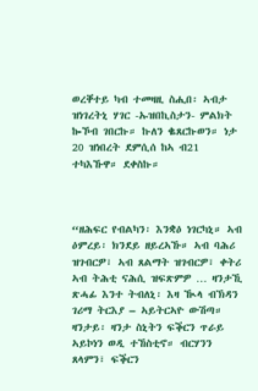ወረቐተይ ካብ ተመዛዚ ስሒበ፡ ኣብታ ዝነገረትኒ ሃገር -ኡዝበኪስታን- ምልክት ኰኾብ ገበርኩ። ኩለን ቈጸርኩወን። ነታ 20 ዝነበረት ደምሲሰ ከኣ ብ21 ተካእኹዋ። ደቀስኩ።



“ዘሕፍር የብልካን፡ እንቋዕ ነገርካኒ። ኣብ ዕምረይ፡ ክንደይ ዘይረኣኹ። ኣብ ባሕሪ ዝገብርዎ፣ ኣብ ጸልማት ዝገብርዎ፣ ቀትሪ ኣብ ትሕቲ ናሕሲ ዝፍጽምዎ … ዛንታኺ ጽሓፊ እንተ ትብለኒ፡ እዛ ዂላ ብኽዳን ገሪማ ትርእያ – ኣይትርኣዮ ውሽጣ። ዛንታይ፡ ዛንታ ስኒትን ፍቕርን ጥራይ ኣይኮነን ወዲ ተኸስቲኖ። ብርሃንን ጸላምን፣ ፍቕርን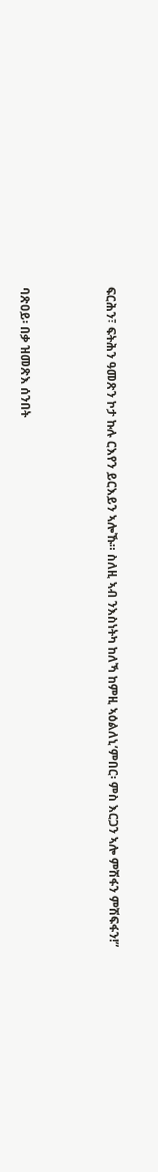ፍርሕን፣ ፍትሕን ዓመጽን ኮታ ኩሉ ርእየን ይርእይን ኣሎኹ። ስለዚ ኣብ ንእስነትካ ከለኻ ከምዚ ኣዕልለኒ’ምበር፡ ምስ እርጋን ኣሎ ምሽፋን ምሽፍፋን!”



ባጽዐይ፡ በቃ ዝመጽእ ሰንበት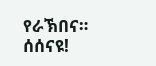የራኽበና። ሰሰናዩ!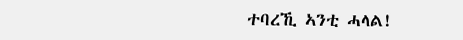ተባረኺ ኣንቲ ሓላል!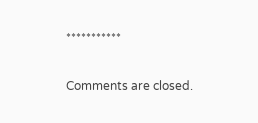***********

Comments are closed.